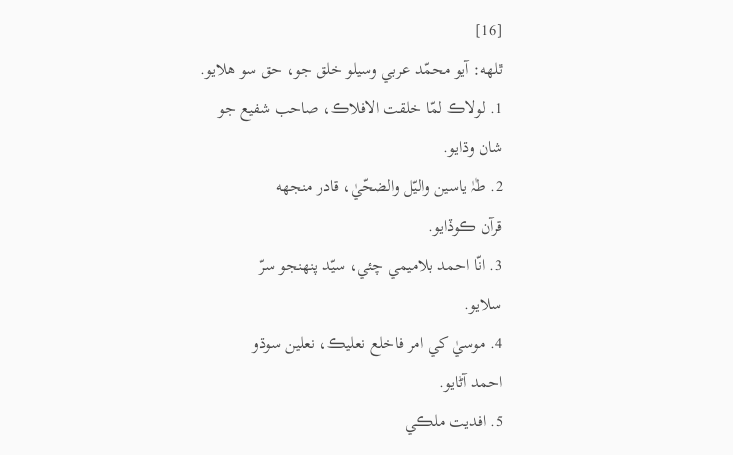[16]
ٿلهه: آيو محمّد عربي وسيلو خلق جو، حق سو هلايو.
1. لولاڪ لمّا خلقت الافلاڪ، صاحب شفيع جو
شان وڌايو.
2. طٰہٰ ياسين واليّل والضحّيٰ، قادر منجهه
قرآن ڪوڏايو.
3. انّا احمد بلاميمي چئي، سيّد پنهنجو سرّ
سلايو.
4. موسيٰ کي امر فاخلع نعليڪ، نعلين سوڌو
احمد آڻايو.
5. افديت ملڪي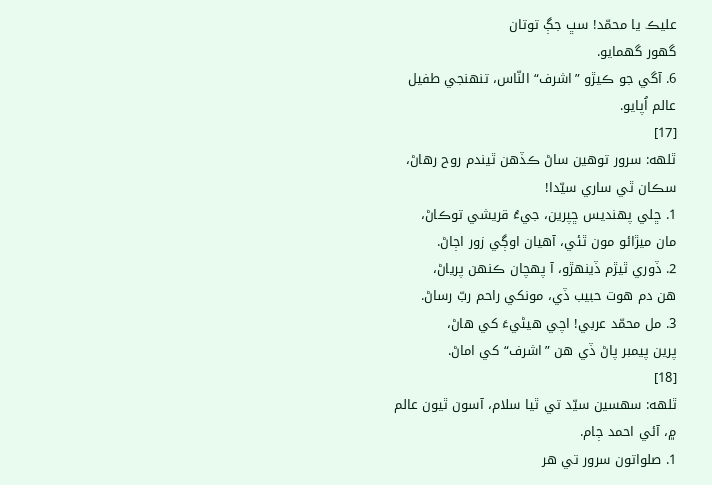عليڪ يا محمّد! سڀ جڳ توتان
گهور گهمايو.
6. آگي جو ڪيڙو ”اشرف“ النّاس، تنهنجي طفيل
عالم اُپايو.
[17]
ٿلهه: سرور توهين ساڻ ڪڏهن ٿيندم روح رهاڻ،
سڪان ٿي ساري سيّدا!
1. ڇلي پهنديس ڇپرين، جيءُ قريشي توڪاڻ،
مان ميڙائو مون ٿئي، آهيان اوڳي زور اڄاڻ.
2. ڏوري ٿيڙم ڏينهڙو، آ پهچان ڪنهن پرياڻ،
هن دم هوت حبيب ڏي، مونکي راحم ربّ رساڻ.
3. مل محمّد عربي! اچي هيڻيءَ کي هاڻ،
پرين پيمبر پاڻ ڏي هن ”اشرف“ کي اماڻ.
[18]
ٿلهه: سهسين سيّد تي ٿيا سلام، آسون ٿيون عالم
۾، آئي احمد ڄام.
1. صلواتون سرور تي هر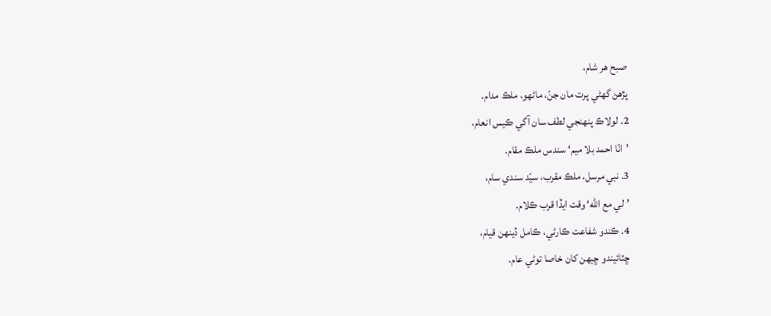صبح هر شام،
پڙهڻ گهڻي پرت مان جنّ، ماڻهو، ملڪ مدام.
2. لولاڪ پنهنجي لطف سان آگي ڪيس انعام،
’انّا احمد بلا ميم‘ سندس ملڪ مقام.
3. نبي مرسل، ملڪ مقرب، سيّد سندي سام،
’لي مع الله‘ وقت ايڏا قرب ڪلام.
4. ڪندو شفاعت ڪارڻي، ڪامل ڏينهن قيام،
ڇٽائيندو ڇيهن کان خاصا توڻي عام.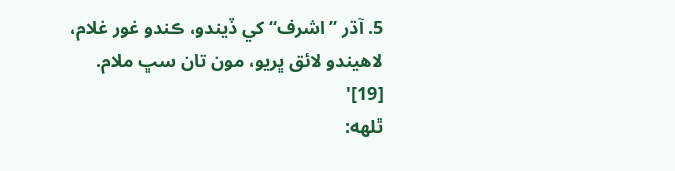5. آڌر ”اشرف“ کي ڏيندو، ڪندو غور غلام،
لاهيندو لائق ڀريو، مون تان سڀ ملام.
[19]'
ٿلهه: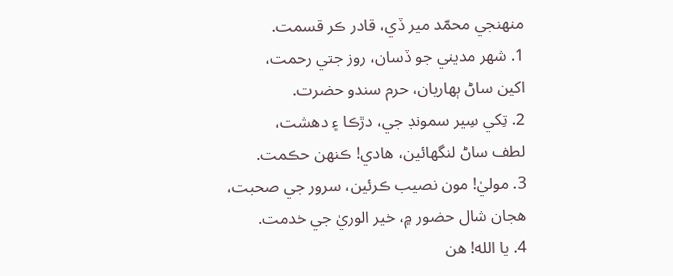منهنجي محمّد مير ڏي، قادر ڪر قسمت.
1. شهر مديني جو ڏسان، روز جتي رحمت،
اکين ساڻ ٻهاريان، حرم سندو حضرت.
2. تِکي سِير سمونڊ جي، دڙڪا ۽ دهشت،
لطف ساڻ لنگهائين، هادي! ڪنهن حڪمت.
3. موليٰ! مون نصيب ڪرئين، سرور جي صحبت،
هجان شال حضور ۾، خير الوريٰ جي خدمت.
4. يا الله! هن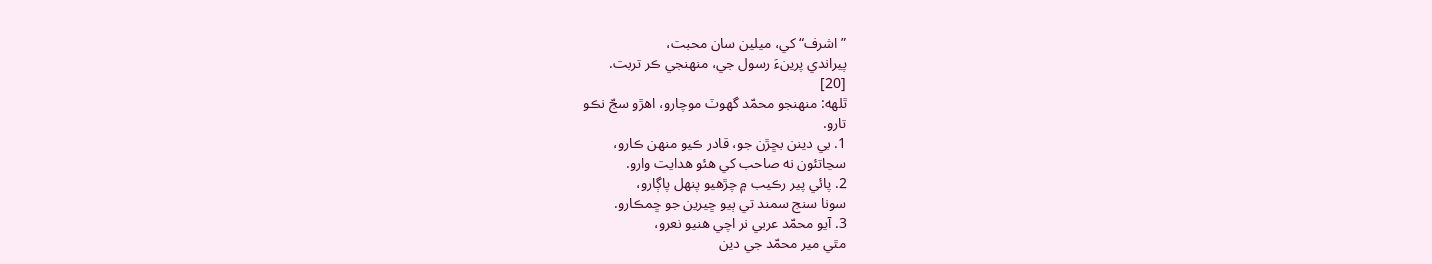”اشرف“ کي، ميلين سان محبت،
پيراندي پرينءَ رسول جي، منهنجي ڪر تربت.
[20]
ٿلهه: منهنجو محمّد گهوٽ موچارو، اهڙو سجّ نڪو
تارو.
1. بي دينن بڇڙن جو، قادر ڪيو منهن ڪارو،
سڃاتئون نه صاحب کي هئو هدايت وارو.
2. پائي پير رڪيب ۾ چڙهيو پنهل پاڳارو،
سونا سنج سمند تي ٻيو ڇيرين جو ڇمڪارو.
3. آيو محمّد عربي نر اچي هنيو نعرو،
مٿي مير محمّد جي دين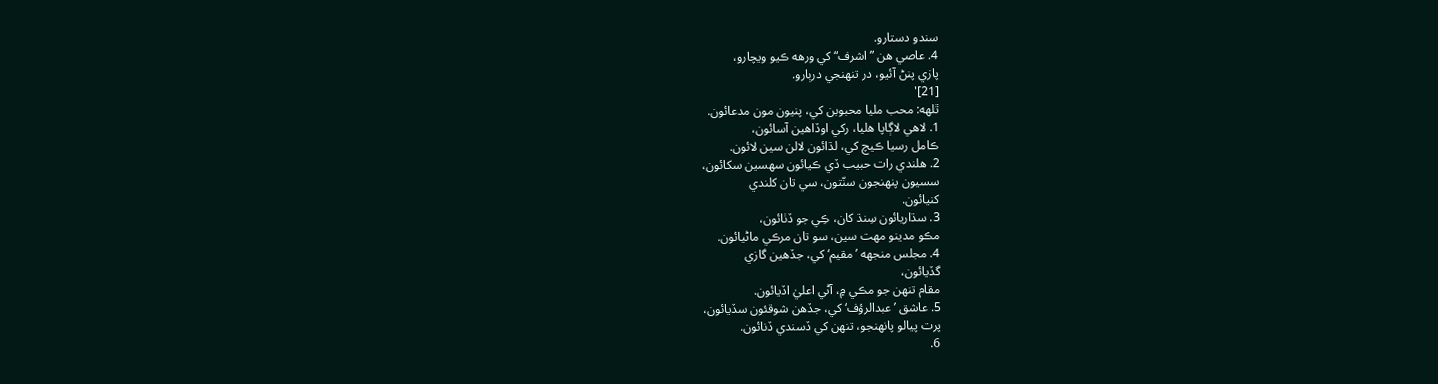سندو دستارو.
4. عاصي هن ”اشرف“ کي ورهه ڪيو ويچارو،
پازي پنڻ آئيو، در تنهنجي درٻارو.
[21]'
ٿلهه: محب مليا محبوبن کي، پنيون مون مدعائون.
1. لاهي لاڳاپا هليا، رکي اوڏاهين آسائون،
ڪامل رسيا ڪيچ کي، لڌائون لالن سين لائون.
2. هلندي رات حبيب ڏي ڪيائون سهسين سکائون،
سسيون پنهنجون سنّتون، سي تان کلندي
کنيائون.
3. سڌاريائون سِنڌ کان، ڪِي جو ڏٺائون،
مڪو مدينو مهت سين، سو تان مرڪي ماڻيائون.
4. مجلس منجهه ’مقيم‘ کي، جڏهين گازي
گڏيائون،
مقام تنهن جو مڪي ۾، آڻي اعليٰ اڏيائون.
5. عاشق ’عبدالرؤف‘ کي، جڏهن شوقئون سڏيائون،
پرت پيالو پانهنجو، تنهن کي ڏسندي ڏنائون.
6.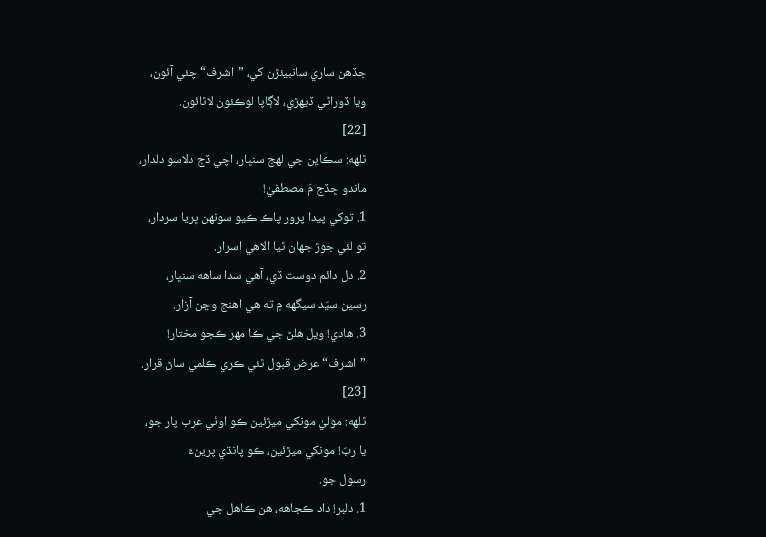جڏهن ساري سانبيئڙن کي، ”اشرف“ چئي آئون،
ويا ڏوراڻي ڏيهڙي، لاڳاپا لوڪئون لاٿائون.
[22]
ٿلهه: سڪاين جي لهج سنڀار، اچي ڏج دلاسو دلدار،
ماندو ڇڏج مَ مصطفيٰ!
1. توکي پيدا پرور پاڪ ڪيو سونهن ڀريا سردار،
تو لئي جوڙ جهان ٿيا الاهي اسرار.
2. دل دائم دوست ڏي، آهي سدا ساهه سنڀار،
رسين سيّد سيگهه ۾ ته هي اهنج وڃن آزار.
3. هادي! ويل هلڻ جي ڪا مهر ڪجو مختار!
”اشرف“ عرض قبول ٿئي ڪري ڪلمي ساڻ قرار.
[23]
ٿلهه: موليٰ مونکي ميڙئين ڪو اوٺي عرب پار جو،
يا ربّ! مونکي ميڙئين، ڪو پانڌي پرينءَ
رسول جو.
1. دلبر! داد ڪجاهه، هن ڪاهل جي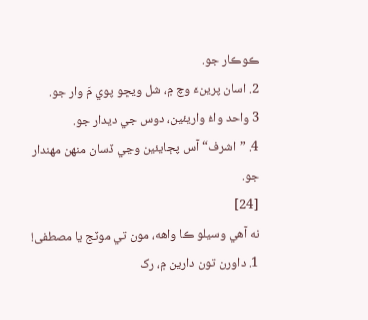ڪوڪار جو.
2. اسان پرينءَ وچ ۾، شل ويڇو پوي مَ وار جو.
3 واحد واءُ واريئين، دوس جي ديدار جو.
4. ”اشرف“ آس پڄايئين وڃي ڏسان منهن مهندار
جو.
[24]
نه آهي وسيلو ڪا واهه، مون تي موٽج يا مصطفى!
1. داورن تون دارين ۾، رک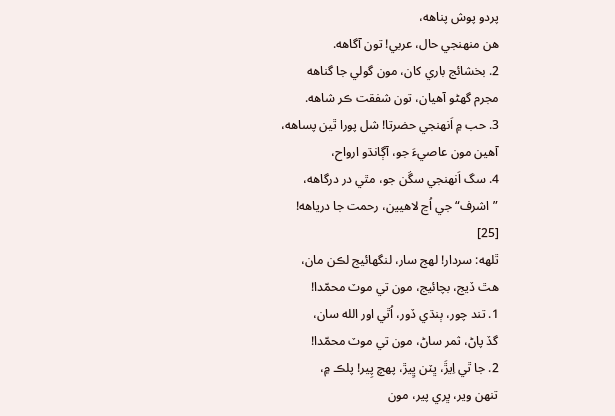پردو پوش پناهه،
هن منهنجي حال، عربي! تون آگاهه.
2. بخشائج باري کان، مون گولي جا گناهه
مجرم گهڻو آهيان، تون شفقت ڪر شاهه.
3. حب ۾ اَنهنجي حضرتا! شل پورا ٿين پساهه،
آهين مون عاصيءَ جو، آڳانڌو ارواح،
4. سگ اَنهنجي سڱن جو، مٿي در درگاهه،
”اشرف“ جي اُڃ لاهيين، رحمت جا درياهه!
[25]
ٿلهه: سردار! لهج سار، لنگهائيج لڪن مان،
هٿ ڏيج، بچائيج، مون تي موٽ محمّدا!
1. تند چور، ٻنڌي ڏور، اُٿي اور الله سان،
گڏ پاڻ، ثمر ساڻ، مون تي موٽ محمّدا!
2. جا ٿي اِيڙَ، ڀٽن ڀِيڙ، پهچ پِير! پلڪ ۾،
تنهن وير، ڀري پير، مون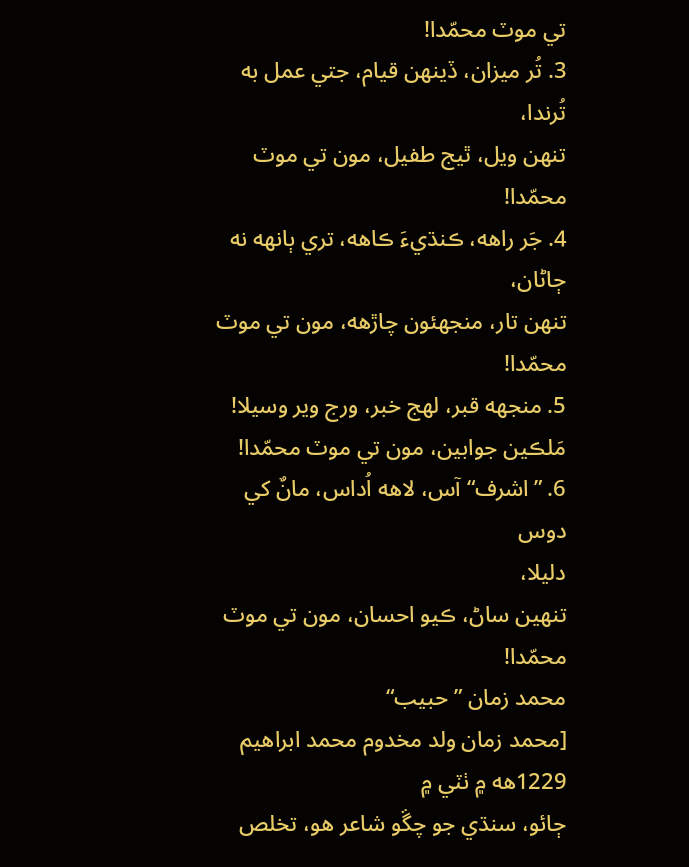تي موٽ محمّدا!
3. تُر ميزان، ڏينهن قيام، جتي عمل به
تُرندا،
تنهن ويل، ٿيج طفيل، مون تي موٽ محمّدا!
4. جَر راهه، ڪنڌيءَ ڪاهه، تري ٻانهه نه
ڄاڻان،
تنهن تار، منجهئون چاڙهه، مون تي موٽ
محمّدا!
5. منجهه قبر، لهج خبر، ورج وير وسيلا!
مَلڪين جوابين، مون تي موٽ محمّدا!
6. ”اشرف“ آس، لاهه اُداس، مانٌ کي دوس
دليلا،
تنهين ساڻ، ڪيو احسان، مون تي موٽ محمّدا!
محمد زمان ”حبيب“
[محمد زمان ولد مخدوم محمد ابراهيم 1229هه ۾ ٺٽي ۾
ڄائو، سنڌي جو چڱو شاعر هو، تخلص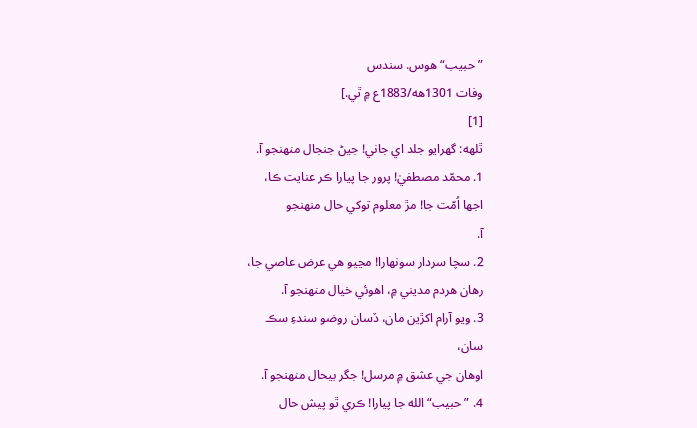”حبيب“ هوس. سندس
وفات 1301هه/1883ع ۾ ٿي.]
[1]
ٿلهه: گهرايو جلد اي جاني! جيڻ جنجال منهنجو آ.
1. محمّد مصطفيٰ! پرور جا پيارا ڪر عنايت ڪا،
اجها اُمّت جا! مڙ معلوم توکي حال منهنجو
آ.
2. سچا سردار سونهارا! مڃيو هي عرض عاصي جا،
رهان هردم مديني ۾، اهوئي خيال منهنجو آ.
3. ويو آرام اکڙين مان، ڏسان روضو سندءِ سڪ
سان،
اوهان جي عشق ۾ مرسل! جگر بيحال منهنجو آ.
4. ”حبيب“ الله جا پيارا! ڪري ٿو پيش حال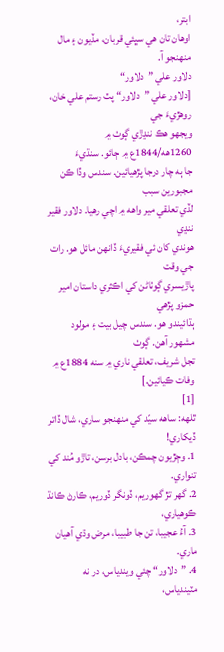ابتر،
اوهان تان هي سڀئي قربان، مڏيون ۽ مال
منهنجو آ.
دلاور علي ”دلاور“
[دلاور علي ”دلاور“ پٽ رستم علي خان، روهڙيءَ جي
ويجهو هڪ ننڍڙي ڳوٺ ۾ 1260هه/1844ع ۾ ڄائو. سنڌيءَ
جا ٻه چار درجا پڙهيائين. سندس وڏا ڪن مجبورين سبب
لڏي تعلقي مير واهه ۾ اچي رهيا. دلاور فقير ننڍي
هوندي کان ئي فقيريءَ ڏانهن مائل هو. رات جي وقت
پاڙيسري ڳوٺاڻن کي اڪثري داستان امير حمزو پڙهي
ٻڌائيندو هو. سندس چيل بيت ۽ مولود مشهور آهن. ڳوٺ
تجل شريف، تعلقي ناري ۾ سنه 1884ع ۾ وفات ڪيائين.]
[1]
ٿلهه: ساهه سيّد کي منهنجو ساري، شال ڏاتر ڏيکاري!
1. وڄڙيون چمڪن، بادل برسن، تاڙو مُند کي
تنواري.
2. گهر تڙ گهوريم، ڏونگر ڏوريم، ڪارڻ ڪانڌ
ڪوهياري،
3. آءُ عجيبا، تن جا طبيبا، مرض وڌي آهيان
ماري.
4. ”دلاور“ چئي ويندياس، در نه مٽيندياس،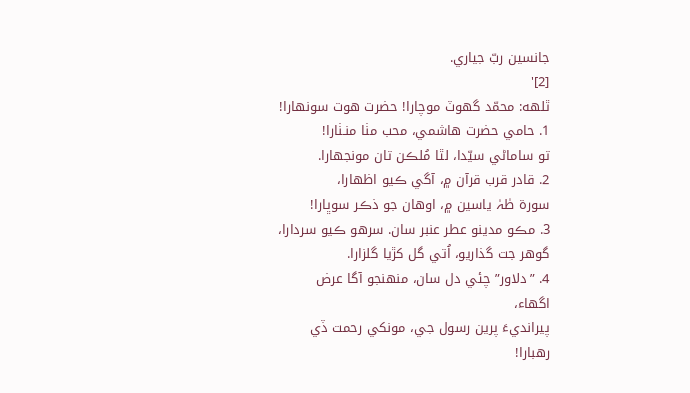جانسين ربّ جياري.
[2]'
ٿلهه: محمّد گهوٽ موچارا! حضرت هوت سونهارا!
1. حامي حضرت هاشمي، محب مٺا منـٺارا!
تو ساماڻي سيّدا، لٿا مُلڪن تان مونجهارا.
2. قادر قرب قرآن ۾، آگي ڪيو اظهارا،
سورة طٰہٰ ياسين ۾، اوهان جو ذڪر سوڀارا!
3. مڪو مدينو عطر عنبر سان. سرهو ڪيو سردارا،
گوهر جت گذاريو، اُتي گل کڙيا گلزارا.
4. ”دلاور” چئي دل سان، منهنجو آگا عرض
اگهاء،
پيرانديءَ پرين رسول جي، مونکي رحمت ڏي
رهبارا!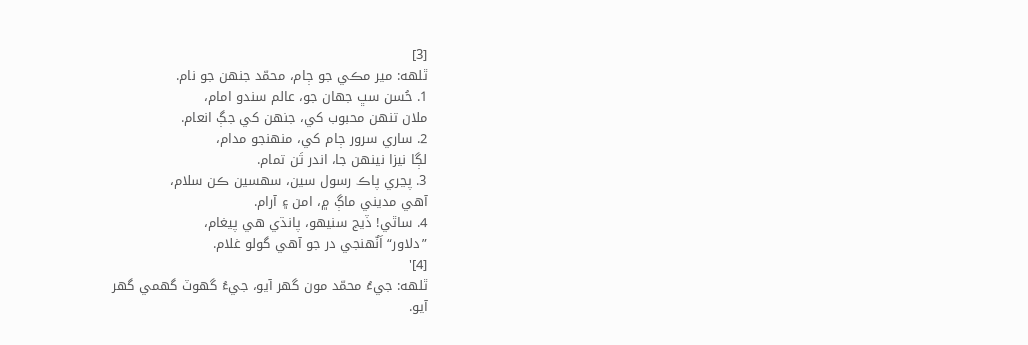[3]
ٿلهه: مير مڪي جو ڄام، محمّد جنهن جو نام.
1. حُسن سڀ جهان جو، عالم سندو امام،
ملان تنهن محبوب کي، جنهن کي جڳ انعام.
2. ساري سرور ڄام کي، منهنجو مدام،
لڳا نيزا نينهن جا، اندر تَن تمام.
3. پڃري پاڪ رسول سين، سهسين ڪن سلام،
آهي مديني ماڳ ۾، امن ۽ آرام.
4. ساٿي! ڏيج سنيهو، پانڌي هي پيغام،
”دلاور“ اَنٌهنجي در جو آهي گولو غلام.
[4]'
ٿلهه: جيءُ محمّد مون گهر آيو، جيءُ گهوٽ گهمي گهر
آيو.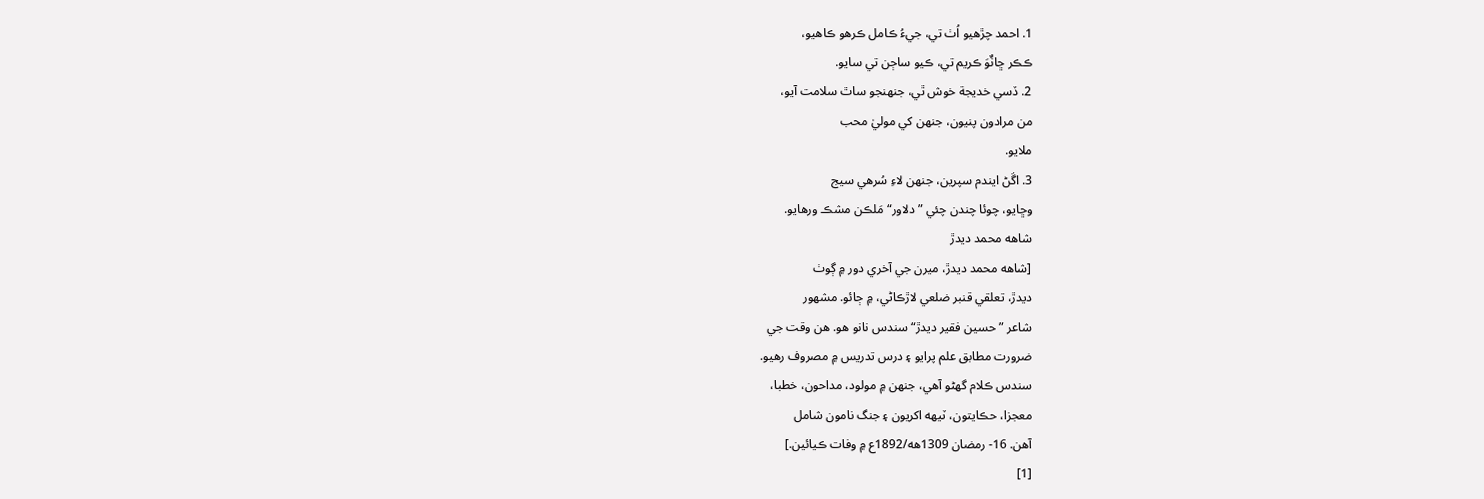1. احمد چڙهيو اُٺ تي، جيءُ ڪامل ڪرهو ڪاهيو،
ڪڪر ڇانٌوَ ڪريم تي، ڪيو ساڄن تي سايو.
2. ڏسي خديجة خوش ٿي، جنهنجو ساٿ سلامت آيو،
من مرادون پنيون، جنهن کي موليٰ محب
ملايو.
3. اڱڻ ايندم سپرين، جنهن لاءِ سُرهي سيج
وڇايو، چوئا چندن چئي ”دلاور“ مَلڪن مشڪ ورهايو.
شاهه محمد ديدڙ
[شاهه محمد ديدڙ، ميرن جي آخري دور ۾ ڳوٺ
ديدڙ، تعلقي قنبر ضلعي لاڙڪاڻي، ۾ ڄائو. مشهور
شاعر ”حسين فقير ديدڙ“ سندس نانو هو. هن وقت جي
ضرورت مطابق علم پرايو ۽ درس تدريس ۾ مصروف رهيو.
سندس ڪلام گهڻو آهي، جنهن ۾ مولود، مداحون، خطبا،
معجزا، حڪايتون، ٽيهه اکريون ۽ جنگ نامون شامل
آهن. 16- رمضان 1309هه/1892ع ۾ وفات ڪيائين.]
[1]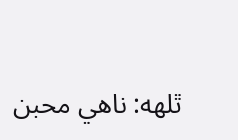ٿلهه: ناهي محبن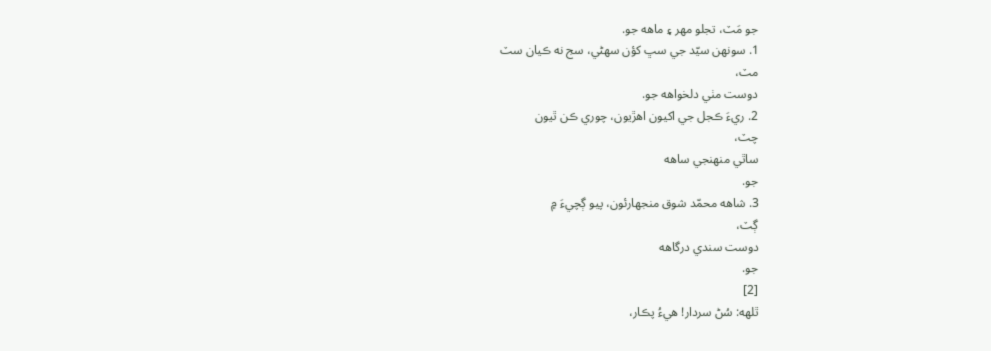جو مَٽ، تجلو مهر ۽ ماهه جو.
1. سونهن سيّد جي سڀ کؤن سهڻي، سج نه ڪيان سٽ
مٽ،
دوست مٺي دلخواهه جو.
2. ريءَ ڪجل جي اکيون اهڙيون، چوري ڪن ٿيون
چٽ،
ساٿي منهنجي ساهه
جو.
3. شاهه محمّد شوق منجهارئون، پيو ڳچيءَ ۾
ڳٽ،
دوست سندي درگاهه
جو.
[2]
ٿلهه: سُڻ سردار! هيءُ پڪار،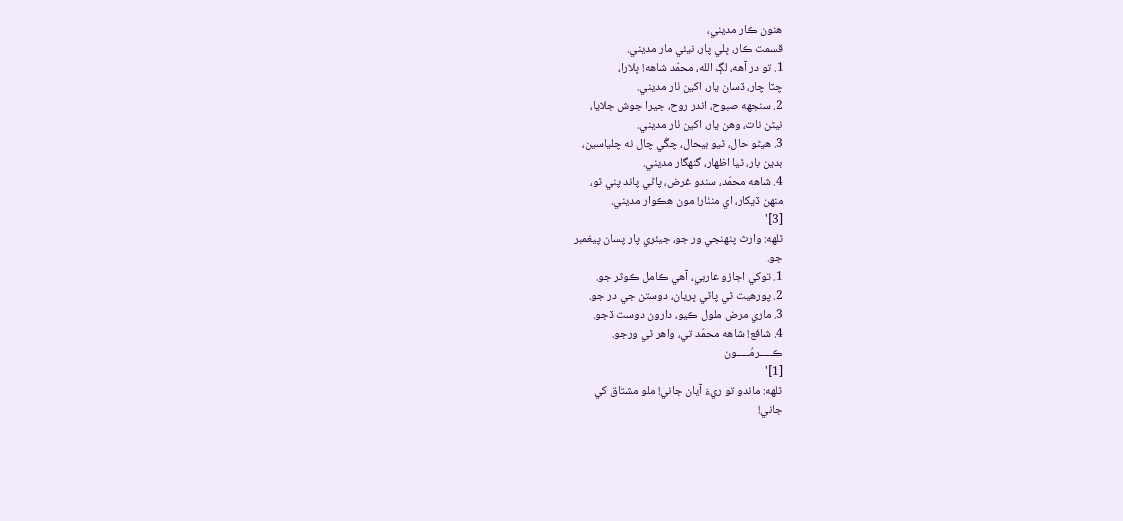هنون ڪار مديني،
قسمت ڪار، ڀلي پار، نيئي مار مديني.
1. تو در آهه، لڳ الله، محمّد شاهه! ڀلارا،
چٽا چار، ڏسان يار، اکين ٺار مديني.
2. سنجهه صبوح، اندر روح، جيرا جوش جلايا،
نيڻن نات، وهن يار، اکين ٺار مديني.
3. هيڻو حال، ٿيو بيحال، چڱي چال نه چلياسين،
بدين بار، ٿيا اظهار، گنهگار مديني.
4. شاهه محمّد، سندو غرض، پاڻي پاند پني ٿو،
منهن ڏيکار، اي منٺار! مون هڪوار مديني.
[3]'
ٿلهه: وارث پنهنجي ور جو، جيئري پار پسان پيغمبر
جو.
1. توکي اجازو عاربي، آهي ڪامل ڪوثر جو.
2. پورهيت ٿي پاڻي ڀريان، دوستن جي در جو.
3. ماري مرض ملول ڪيو، دارون دوست ڏجو.
4. شافع! شاهه محمّد تي، واهر ٿي ورجو.
ڪـــــرمُـــــون
[1]'
ٿلهه: ماندو تو ريءَ آيان جاني! ملو مشتاق کي
جاني!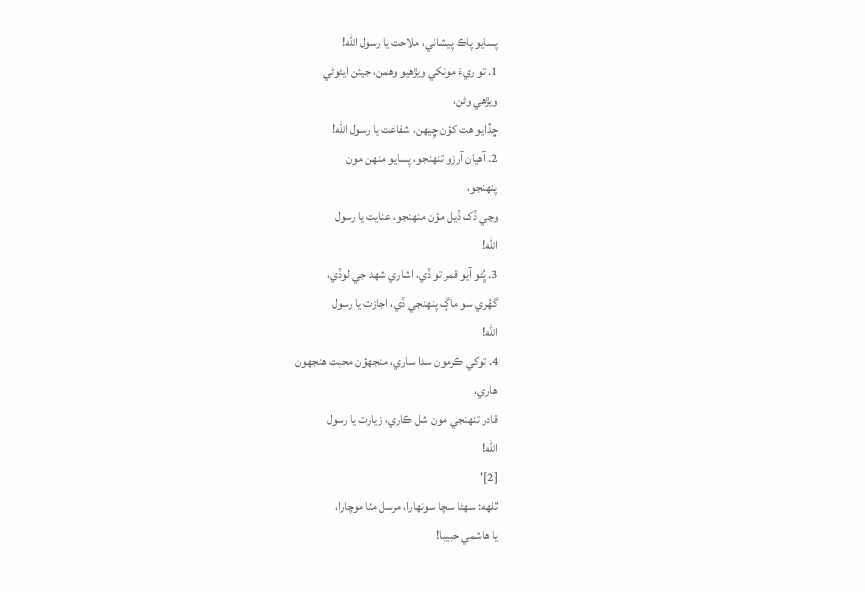پسايو پاڪ پيشاني، ملاحت يا رسول الله!
1. تو ريءَ مونکي ويڙهيو وهمن، جيئن ايڻوڻي
ويڙهي وڻن،
ڇڏايو هت کؤن ڇِيهن، شفاعت يا رسول الله!
2. آهيان آرزو تنهنجو، پسايو منهن مون
پنهنجو،
وڃي ڏک ڏيل مؤن منهنجو، عنايت يا رسول
الله!
3. ڀُڻو آيو قمر تو ڏي، اشاري شهد جي لوڏي،
گهُري سو ماڳ پنهنجي ڏي، اجازت يا رسول
الله!
4. توکي ڪرمون سدا ساري، منجهؤن محبت هنجهون
هاري،
قادر تنهنجي مون شل ڪاري، زيارت يا رسول
الله!
[2]'
ٿلهه: سهڻا سچا سونهارا، مرسل مٺا موچارا،
يا هاشمي حبيبا!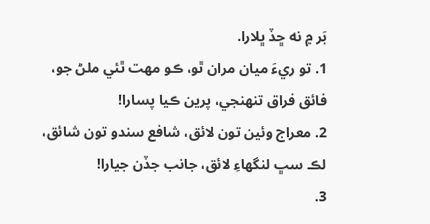بَر ۾ نه ڇڏ ڀلارا.
1. تو ريءَ ميان مران ٿو، ڪو مهت ٿئي ملڻ جو،
فائق فراق تنهنجي، پرين ڪيا پسارا!
2. معراج وئين تون لائق، شافع سندو تون شائق،
لڪ سڀ لنگهاءِ لائق، جانب جڏن جيارا!
3.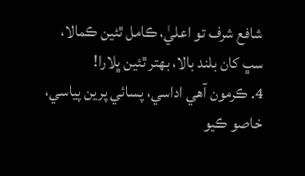شافع شرف تو اعليٰ، ڪامل ٿئين ڪمالا،
سڀ کان بلند بالا، بهتر ٿئين ڀلارا!
4. ڪرمون آهي اداسي، پسائي پرين پياسي،
خاصو ڪيو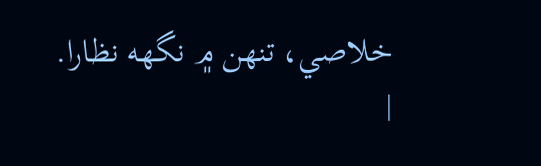خلاصي، تنهن ۾ نگهه نظارا.
|